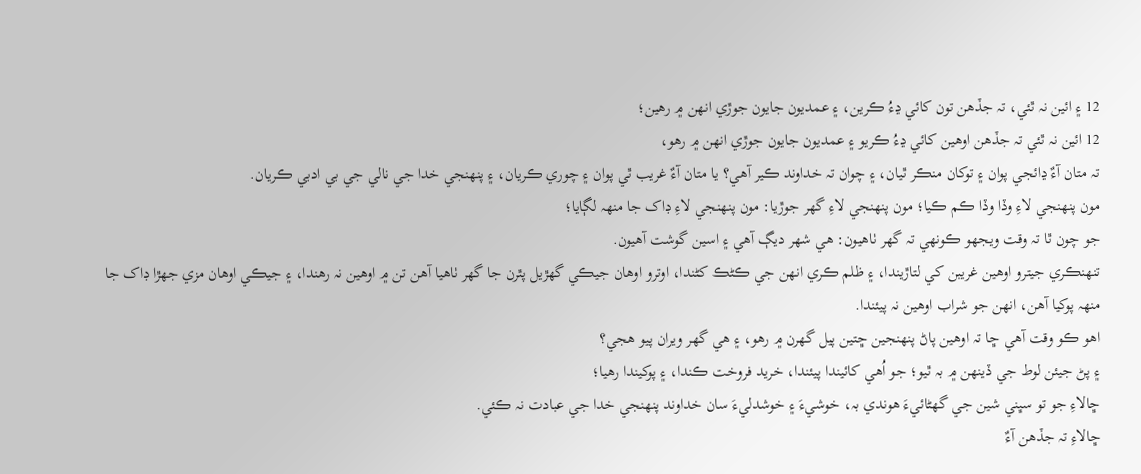12 ۽ ائين نہ ٿئي، تہ جڏهن تون کائي ڍءُ ڪرين، ۽ عمديون جايون جوڙي انهن ۾ رهين؛
12 ائين نہ ٿئي تہ جڏهن اوهين کائي ڍءُ ڪريو ۽ عمديون جايون جوڙي انهن ۾ رهو،
تہ متان آءٌ ڍائجي پوان ۽ توکان منڪر ٿيان، ۽ چوان تہ خداوند ڪير آهي؟ يا متان آءٌ غريب ٿي پوان ۽ چوري ڪريان، ۽ پنهنجي خدا جي نالي جي بي ادبي ڪريان.
مون پنهنجي لاءِ وڏا وڏا ڪم ڪيا؛ مون پنهنجي لاءِ گهر جوڙيا: مون پنهنجي لاءِ ڊاک جا منهہ لڳايا؛
جو چون ٿا تہ وقت ويجهو ڪونهي تہ گهر ٺاهيون: هي شهر ديڳ آهي ۽ اسين گوشت آهيون.
تنهنڪري جيترو اوهين غريبن کي لتاڙيندا، ۽ ظلم ڪري انهن جي ڪڻڪ کڻندا، اوترو اوهان جيڪي گهڙيل پٿرن جا گهر ٺاهيا آهن تن ۾ اوهين نہ رهندا، ۽ جيڪي اوهان مزي جهڙا ڊاک جا منهہ پوکيا آهن، انهن جو شراب اوهين نہ پيئندا.
اهو ڪو وقت آهي ڇا تہ اوهين پاڻ پنهنجين ڇتين پيل گهرن ۾ رهو، ۽ هي گهر ويران پيو هجي؟
۽ پڻ جيئن لوط جي ڏينهن ۾ بہ ٿيو؛ جو اُهي کائيندا پيئندا، خريد فروخت ڪندا، ۽ پوکيندا رهيا؛
ڇالاءِ جو تو سڀني شين جي گهڻائيءَ هوندي بہ، خوشيءَ ۽ خوشدليءَ سان خداوند پنهنجي خدا جي عبادت نہ ڪئي.
ڇالاءِ تہ جڏهن آءٌ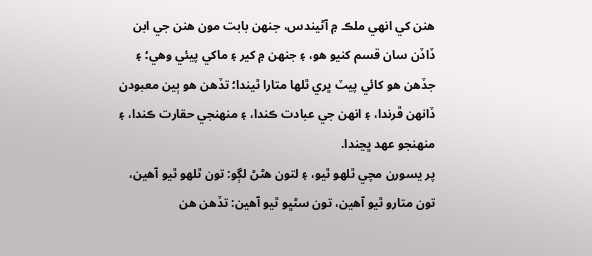هنن کي انهي ملڪ ۾ آڻيندس، جنهن بابت مون هنن جي ابن ڏاڏن سان قسم کنيو هو، ۽ جنهن ۾ کير ۽ ماکي پيئي وهي؛ ۽ جڏهن هو کائي پيٽ ڀري ٿلها متارا ٿيندا؛ تڏهن هو ٻين معبودن ڏانهن ڦرندا، ۽ انهن جي عبادت ڪندا، ۽ منهنجي حقارت ڪندا، ۽ منهنجو عهد ڀڃندا.
پر يسورن مچي ٿلهو ٿيو، ۽ لتون هڻڻ لڳو: تون ٿلهو ٿيو آهين، تون متارو ٿيو آهين، تون سڻڀو ٿيو آهين: تڏهن هن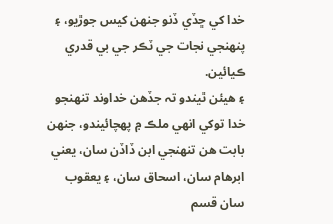خدا کي ڇڏي ڏنو جنهن کيس جوڙيو، ۽ پنهنجي نجات جي ٽڪر جي بي قدري ڪيائين.
۽ هيئن ٿيندو تہ جڏهن خداوند تنهنجو خدا توکي انهي ملڪ ۾ پهچائيندو، جنهن بابت هن تنهنجي ابن ڏاڏن سان، يعني ابرهام سان، اسحاق سان، ۽ يعقوب سان قسم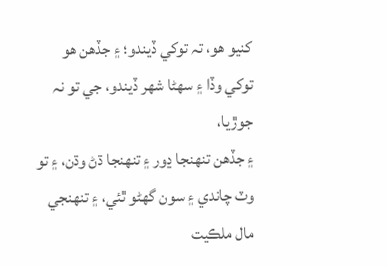کنيو هو، تہ توکي ڏيندو؛ ۽ جڏهن هو توکي وڏا ۽ سهڻا شهر ڏيندو، جي تو نہ جوڙيا،
۽ جڏهن تنهنجا ڍور ۽ تنهنجا ڌڻ وڌن، ۽ تو وٽ چاندي ۽ سون گهڻو ٿئي، ۽ تنهنجي مال ملڪيت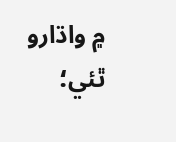۾ واڌارو ٿئي؛